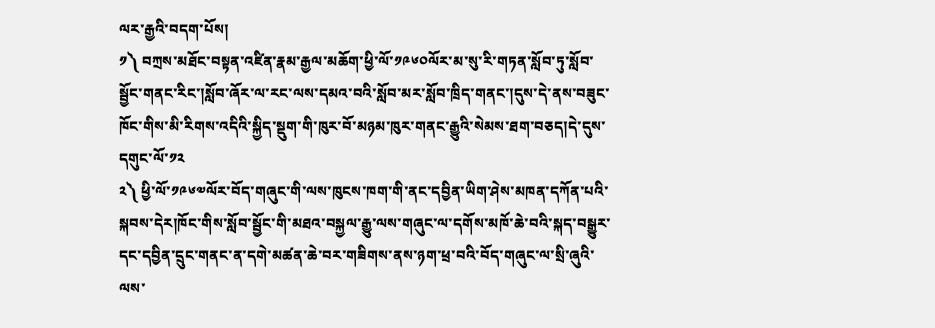ལར་རྒྱའི་བདག་པོས།
༡༽ བཀྲས་མཐོང་བསྟན་འཛིན་རྣམ་རྒྱལ་མཆོག་ཕྱི་ལོ་༡༩༦༠ལོར་མ་སུ་རི་གཏན་སློབ་ཏུ་སློབ་སྦྱོང་གནང་རིང་།སློབ་ཞོར་ལ་རང་ལས་དམའ་བའི་སློབ་མར་སློབ་ཁྲིད་གནང་།དུས་དེ་ནས་བཟུང་ཁོང་གིས་མི་རིགས་འདིའི་སྐྱིད་སྡུག་གི་ཁུར་བོ་མཉམ་ཁུར་གནང་རྒྱུའི་སེམས་ཐག་བཅད།དེ་དུས་དགུང་ལོ་༡༢
༢༽ ཕྱི་ལོ་༡༩༦༧ལོར་བོད་གཞུང་གི་ལས་ཁུངས་ཁག་གི་ནང་དབྱིན་ཡིག་ཤེས་མཁན་དཀོན་པའི་སྐབས་དེར།ཁོང་གིས་སློབ་སྦྱོང་གི་མཐའ་བསྐྱལ་རྒྱུ་ལས་གཞུང་ལ་དགོས་མཁོ་ཆེ་བའི་སྐད་བསྒྱུར་དང་དབྱིན་དྲུང་གནང་ན་དགེ་མཚན་ཆེ་བར་གཟིགས་ནས་ཉག་ཕྲ་བའི་བོད་གཞུང་ལ་སྲི་ཞུའི་ལས་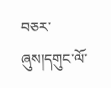བཅར་ཞུས།དགུང་ལོ་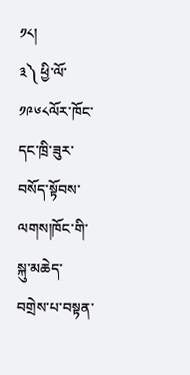༡༨།
༣༽ ཕྱི་ལོ་༡༩༦༨ལོར་ཁོང་དང་ཁྲི་ཟུར་བསོད་སྟོབས་ལགས།ཁོང་གི་སྐུ་མཆེད་བགྲེས་པ་བསྟན་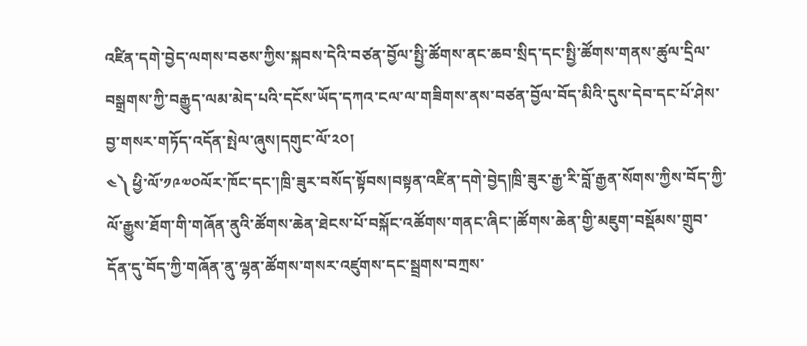འཛིན་དགེ་བྱེད་ལགས་བཅས་ཀྱིས་སྐབས་དེའི་བཙན་བྱོལ་སྤྱི་ཚོགས་ནང་ཆབ་སྲིད་དང་སྤྱི་ཚོགས་གནས་ཚུལ་དྲིལ་བསྒྲགས་ཀྱི་བརྒྱུད་ལམ་མེད་པའི་དངོས་ཡོད་དཀའ་ངལ་ལ་གཟིགས་ནས་བཙན་བྱོལ་བོད་མིའི་དུས་དེབ་དང་པོ་ཤེས་བྱ་གསར་གཏོད་འདོན་སྤེལ་ཞུས།དགུང་ལོ་༢༠།
༤༽ ཕྱི་ལོ་༡༩༧༠ལོར་ཁོང་དང་།ཁྲི་ཟུར་བསོད་སྟོབས།བསྟན་འཛིན་དགེ་བྱེད།ཁྲི་ཟུར་རྒྱ་རི་བློ་རྒྱན་སོགས་ཀྱིས་བོད་ཀྱི་ལོ་རྒྱུས་ཐོག་གི་གཞོན་ནུའི་ཚོགས་ཆེན་ཐེངས་པོ་བསྐོང་འཚོགས་གནང་ཞིང་།ཚོགས་ཆེན་གྱི་མཇུག་བསྡོམས་གྲུབ་དོན་དུ་བོད་ཀྱི་གཞོན་ནུ་ལྷན་ཚོགས་གསར་འཛུགས་དང་སྦྲགས་བཀྲས་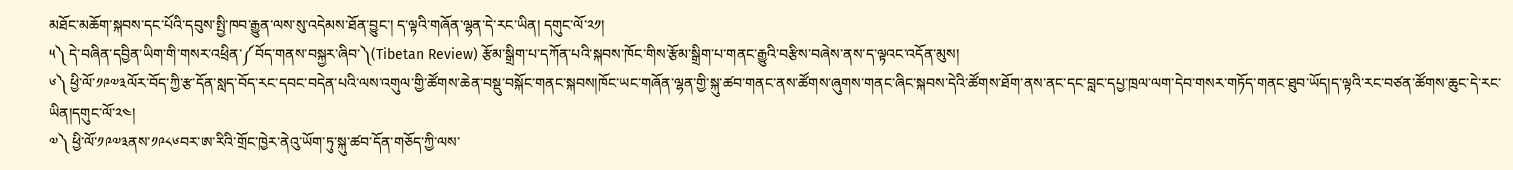མཐོང་མཆོག་སྐབས་དང་པོའི་དབུས་སྤྱི་ཁབ་རྒྱུན་ལས་སུ་འདེམས་ཐོན་བྱུང་། ད་ལྟའི་གཞོན་ལྷན་དེ་རང་ཡིན། དགུང་ལོ་༢༡།
༥༽ དེ་བཞིན་དབྱིན་ཡིག་གི་གསར་འཕྲིན་༼བོད་གནས་བསྐྱར་ཞིབ་༽(Tibetan Review) རྩོམ་སྒྲིག་པ་དཀོན་པའི་སྐབས་ཁོང་གིས་རྩོམ་སྒྲིག་པ་གནང་རྒྱུའི་བརྩིས་བཞེས་ནས་ད་ལྟའང་འདོན་མུས།
༦༽ ཕྱི་ལོ་༡༩༧༣ལོར་བོད་ཀྱི་རྩ་དོན་སླད་བོད་རང་དབང་བདེན་པའི་ལས་འགུལ་གྱི་ཚོགས་ཆེན་བསྡུ་བསྐོང་གནང་སྐབས།ཁོང་ཡང་གཞོན་ལྷན་གྱི་སྐུ་ཚབ་གནང་ནས་ཚོགས་ཞུགས་གནང་ཞིང་སྐབས་དེའི་ཚོགས་ཐོག་ནས་ནང་དང་བླང་དཔྱ་ཁྲལ་ལག་དེབ་གསར་གཏོད་གནང་ཐུབ་ཡོད།ད་ལྟའི་རང་བཙན་ཚོགས་ཆུང་དེ་རང་ཡིན།དགུང་ལོ་༢༤།
༧༽ ཕྱི་ལོ་༡༩༧༣ནས་༡༩༨༦བར་ཨ་རིའི་གྲོང་ཁྱེར་ནེའུ་ཡོག་ཏུ་སྐུ་ཚབ་དོན་གཅོད་ཀྱི་ལས་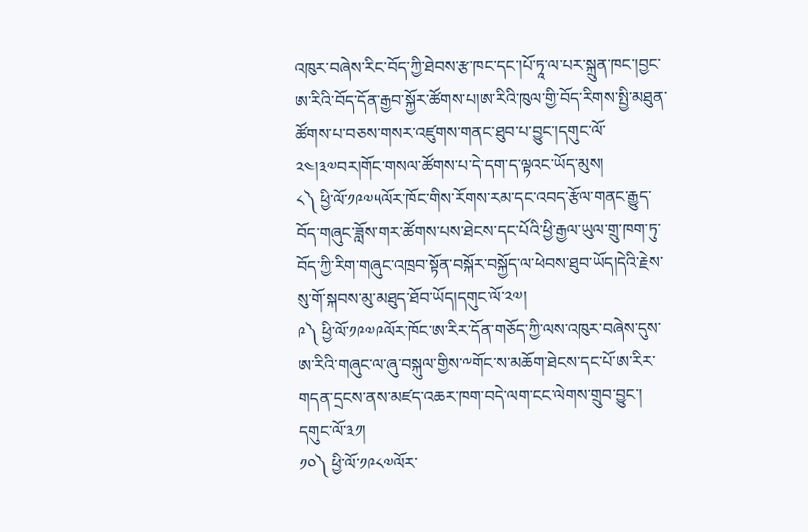འཁུར་བཞེས་རིང་བོད་ཀྱི་ཐེབས་རྩ་ཁང་དང་།པོ་ཏཱ་ལ་པར་སྐྲུན་ཁང་།བྱང་ཨ་རིའི་བོད་དོན་རྒྱབ་སྐྱོར་ཚོགས་པ།ཨ་རིའི་ཁུལ་གྱི་བོད་རིགས་སྤྱི་མཐུན་ཚོགས་པ་བཅས་གསར་འཛུགས་གནང་ཐུབ་པ་བྱུང་།དགུང་ལོ་༢༤།༣༧བར།གོང་གསལ་ཚོགས་པ་དེ་དག་ད་ལྟའང་ཡོད་མུས།
༨༽ ཕྱི་ལོ་༡༩༧༥ལོར་ཁོང་གིས་རོགས་རམ་དང་འབད་རྩོལ་གནང་རྒྱུད་བོད་གཞུང་ཟློས་གར་ཚོགས་པས་ཐེངས་དང་པོའི་ཕྱི་རྒྱལ་ཡུལ་གྲུ་ཁག་ཏུ་བོད་ཀྱི་རིག་གཞུང་འཁྲབ་སྟོན་བསྐོར་བསྐྱོད་ལ་ཕེབས་ཐུབ་ཡོད།དེའི་རྗེས་སུ་གོ་སྐབས་མུ་མཐུད་ཐོབ་ཡོད།དགུང་ལོ་༢༧།
༩༽ ཕྱི་ལོ་༡༩༧༩ལོར་ཁོང་ཨ་རིར་དོན་གཅོད་ཀྱི་ལས་འཁུར་བཞེས་དུས་ཨ་རིའི་གཞུང་ལ་ཞུ་བསྐུལ་གྱིས་༸གོང་ས་མཆོག་ཐེངས་དང་པོ་ཨ་རིར་གདན་དྲངས་ནས་མཛད་འཆར་ཁག་བདེ་ལག་ངང་ལེགས་གྲུབ་བྱུང་། དགུང་ལོ་༣༡།
༡༠༽ ཕྱི་ལོ་༡༩༨༧ལོར་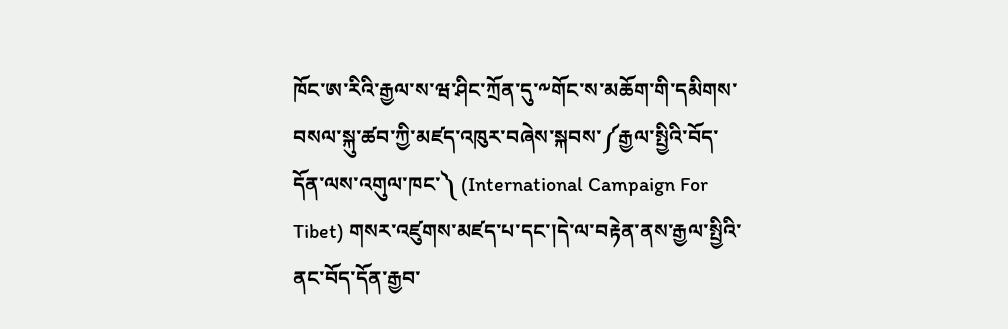ཁོང་ཨ་རིའི་རྒྱལ་ས་ཝ་ཤིང་ཀྲོན་དུ་༸གོང་ས་མཆོག་གི་དམིགས་བསལ་སྐུ་ཚབ་ཀྱི་མཛད་འཁུར་བཞེས་སྐབས་༼རྒྱལ་སྤྱིའི་བོད་དོན་ལས་འགུལ་ཁང་༽ (International Campaign For Tibet) གསར་འཛུགས་མཛད་པ་དང་།དེ་ལ་བརྟེན་ནས་རྒྱལ་སྤྱིའི་ནང་བོད་དོན་རྒྱབ་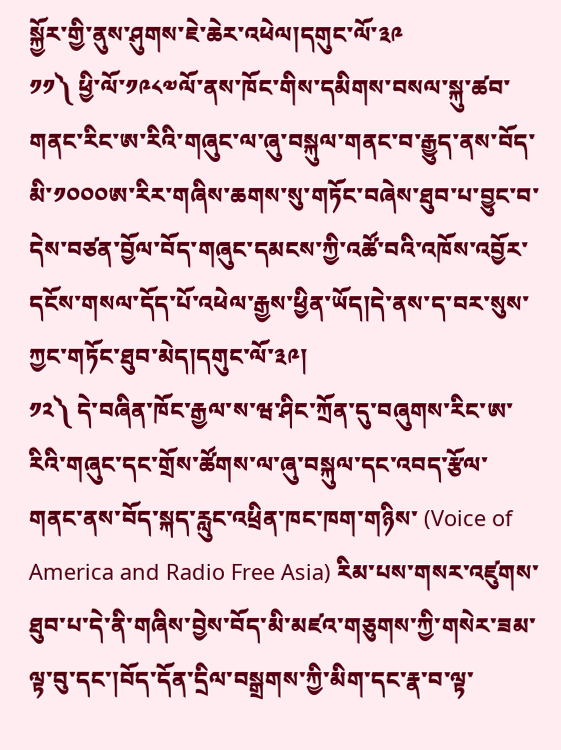སྐྱོར་གྱི་ནུས་ཤུགས་ཇེ་ཆེར་འཕེལ།དགུང་ལོ་༣༩
༡༡༽ ཕྱི་ལོ་༡༩༨༧ལོ་ནས་ཁོང་གིས་དམིགས་བསལ་སྐུ་ཚབ་གནང་རིང་ཨ་རིའི་གཞུང་ལ་ཞུ་བསྐུལ་གནང་བ་རྒྱུད་ནས་བོད་མི་༡༠༠༠ཨ་རིར་གཞིས་ཆགས་སུ་གཏོང་བཞེས་ཐུབ་པ་བྱུང་བ་དེས་བཙན་བྱོལ་བོད་གཞུང་དམངས་ཀྱི་འཚོ་བའི་འཁོས་འབྱོར་དངོས་གསལ་དོད་པོ་འཕེལ་རྒྱས་ཕྱིན་ཡོད།དེ་ནས་ད་བར་སུས་ཀྱང་གཏོང་ཐུབ་མེད།དགུང་ལོ་༣༩།
༡༢༽ དེ་བཞིན་ཁོང་རྒྱལ་ས་ཝ་ཤིང་ཀྲོན་དུ་བཞུགས་རིང་ཨ་རིའི་གཞུང་དང་གྲོས་ཚོགས་ལ་ཞུ་བསྐུལ་དང་འབད་རྩོལ་གནང་ནས་བོད་སྐད་རླུང་འཕྲིན་ཁང་ཁག་གཉིས་ (Voice of America and Radio Free Asia) རིམ་པས་གསར་འཛུགས་ཐུབ་པ་དེ་ནི་གཞིས་བྱེས་བོད་མི་མཛའ་གཅུགས་ཀྱི་གསེར་ཟམ་ལྟ་བུ་དང་།བོད་དོན་དྲིལ་བསྒྲགས་ཀྱི་མིག་དང་རྣ་བ་ལྟ་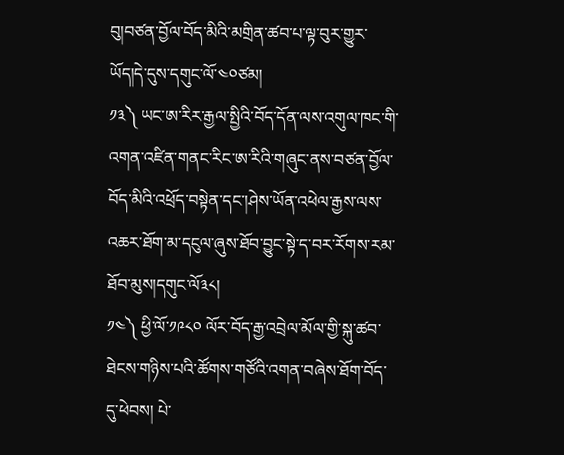བུ།བཙན་བྱོལ་བོད་མིའི་མགྲིན་ཚབ་པ་ལྟ་བུར་གྱུར་ཡོད།དེ་དུས་དགུང་ལོ་༤༠ཙམ།
༡༣༽ ཡང་ཨ་རིར་རྒྱལ་སྤྱིའི་བོད་དོན་ལས་འགུལ་ཁང་གི་འགན་འཛིན་གནང་རིང་ཨ་རིའི་གཞུང་ནས་བཙན་བྱོལ་བོད་མིའི་འཕྲོད་བསྟེན་དང་།ཤེས་ཡོན་འཕེལ་རྒྱས་ལས་འཆར་ཐོག་མ་དངུལ་ཞུས་ཐོབ་བྱུང་སྟེ་ད་བར་རོགས་རམ་ཐོབ་མུས།དགུང་ལོ༣༨།
༡༤༽ ཕྱི་ལོ་༡༩༨༠ ལོར་བོད་རྒྱ་འབྲེལ་མོལ་གྱི་སྐུ་ཚབ་ཐེངས་གཉིས་པའི་ཚོགས་གཙོའི་འགན་བཞེས་ཐོག་བོད་དུ་ཕེབས། པེ་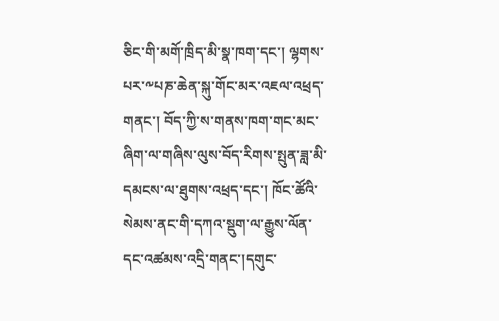ཅིང་གི་མགོ་ཁྲིད་མི་སྣ་ཁག་དང་། ལྷགས་པར་༸པཎ་ཆེན་སྐུ་གོང་མར་འཇལ་འཕྲད་གནང་། བོད་ཀྱི་ས་གནས་ཁག་གང་མང་ཞིག་ལ་གཞིས་ལུས་བོད་རིགས་སྤུན་ཟླ་མི་དམངས་ལ་ཐུགས་འཕྲད་དང་། ཁོང་ཚོའི་སེམས་ནང་གི་དཀའ་སྡུག་ལ་རྒྱུས་ལོན་དང་འཚམས་འདྲི་གནང་།དགུང་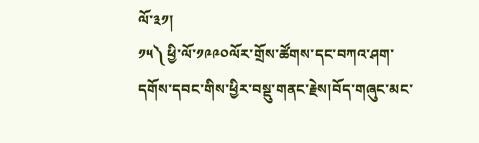ལོ་༣༡།
༡༥༽ ཕྱི་ལོ་༡༩༩༠ལོར་གྲོས་ཚོགས་དང་བཀའ་ཤག་དགོས་དབང་གིས་ཕྱིར་བསྡུ་གནང་རྗེས།བོད་གཞུང་མང་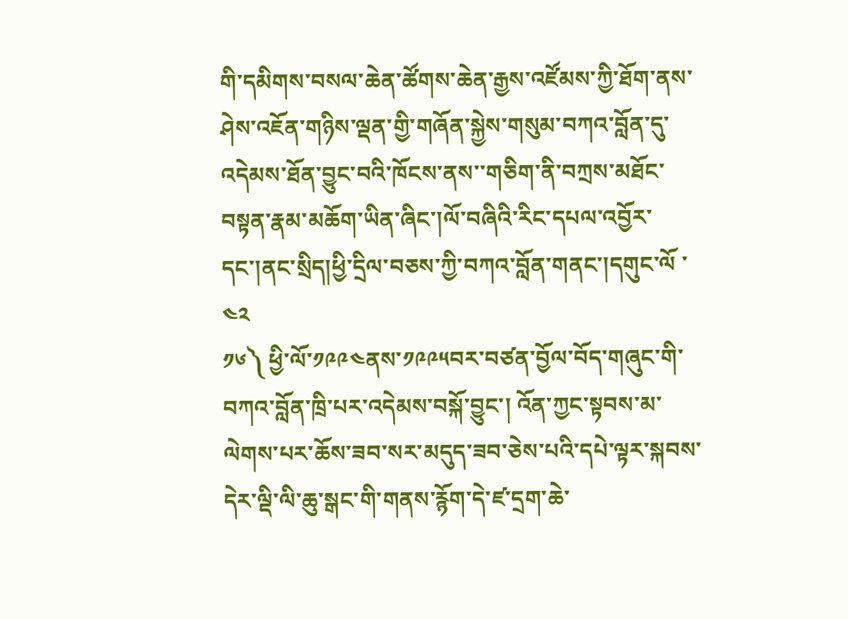གི་དམིགས་བསལ་ཆེན་ཚོགས་ཆེན་རྒྱས་འཛོམས་ཀྱི་ཐོག་ནས་ཤེས་འཇོན་གཉིས་ལྡན་གྱི་གཞོན་སྐྱེས་གསུམ་བཀའ་བློན་དུ་འདེམས་ཐོན་བྱུང་བའི་ཁོངས་ནས་་གཅིག་ནི་བཀྲས་མཐོང་བསྟན་རྣམ་མཆོག་ཡིན་ཞིང་།ལོ་བཞིའི་རིང་དཔལ་འབྱོར་དང་།ནང་སྲིད།ཕྱི་དྲིལ་བཅས་ཀྱི་བཀའ་བློན་གནང་།དགུང་ལོ ་༤༢
༡༦༽ ཕྱི་ལོ་༡༩༩༤ནས་༡༩༩༥བར་བཙན་བྱོལ་བོད་གཞུང་གི་བཀའ་བློན་ཁྲི་པར་འདེམས་བསྐོ་བྱུང་། འོན་ཀྱང་སྟབས་མ་ལེགས་པར་ཆོས་ཟབ་སར་མདུད་ཟབ་ཅེས་པའི་དཔེ་ལྟར་སྐབས་དེར་ལྡི་ལི་ཆུ་སྒང་གི་གནས་རྙོག་དེ་ཛ་དྲག་ཆེ་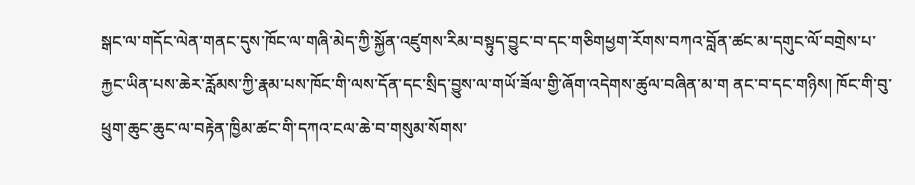སྒང་ལ་གདོང་ལེན་གནང་དུས་ཁོང་ལ་གཞི་མེད་ཀྱི་སྐྱོན་འཛུགས་རིམ་བསྟུད་བྱུང་བ་དང་གཅིགཕྱག་རོགས་བཀའ་བློན་ཚང་མ་དགུང་ལོ་བགྲེས་པ་རྐྱང་ཡིན་པས་ཆེར་རློམས་ཀྱི་རྣམ་པས་ཁོང་གི་ལས་དོན་དང་སྲིད་བྱུས་ལ་གཡོ་ཟོལ་གྱི་ཞོག་འདེགས་ཚུལ་བཞིན་མ་ག ནང་བ་དང་གཉིས། ཁོང་གི་བུ་ཕྲུག་ཆུང་ཆུང་ལ་བརྟེན་ཁྱིམ་ཚང་གི་དཀའ་ངལ་ཆེ་བ་གསུམ་སོགས་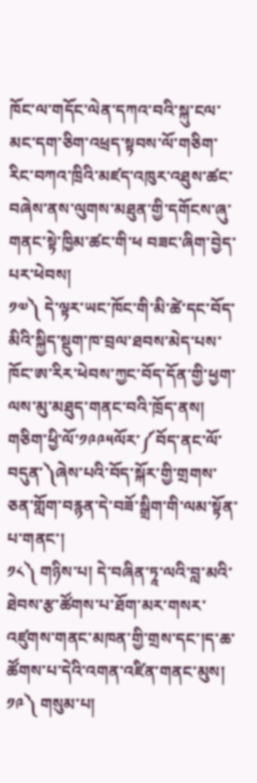ཁོང་ལ་གདོང་ལེན་དཀའ་བའི་སྐུ་ངལ་མང་དག་ཅིག་འཕྲད་སྟབས་ལོ་གཅིག་རིང་བཀའ་ཁྲིའི་མཛད་འཁུར་འཐུས་ཚང་བཞེས་ནས་ལུགས་མཐུན་གྱི་དགོངས་ཞུ་གནང་སྟེ་ཁྱིམ་ཚང་གི་ཕ བཟང་ཞིག་བྱེད་པར་ཕེབས།
༡༧༽ དེ་ལྟར་ཡང་ཁོང་གི་མི་ཚེ་དང་བོད་མིའི་སྐྱིད་སྡུག་ཁ་བྲལ་ཐབས་མེད་པས་ཁོང་ཨ་རིར་ཕེབས་ཀྱང་བོད་དོན་གྱི་ཕྱག་ལས་མུ་མཐུད་གནང་བའི་ཁྲོད་ནས། གཅིག་ཕྱི་ལོ་༡༩༩༥ལོར་༼བོད་ནང་ལོ་བདུན་༽ཞེས་པའི་བོད་སྐོར་གྱི་གྲགས་ཅན་གློག་བརྙན་དེ་བཟོ་སྒྲིག་གི་ལམ་སྟོན་པ་གནང་།
༡༨༽ གཉིས་པ། དེ་བཞིན་ཏཱ་ལའི་བླ་མའི་ཐེབས་རྩ་ཚོགས་པ་ཐོག་མར་གསར་འཛུགས་གནང་མཁན་གྱི་གྲས་དང་།ད་ཆ་ཚོགས་པ་དེའི་འགན་འཛིན་གནང་མུས།
༡༩༽ གསུམ་པ།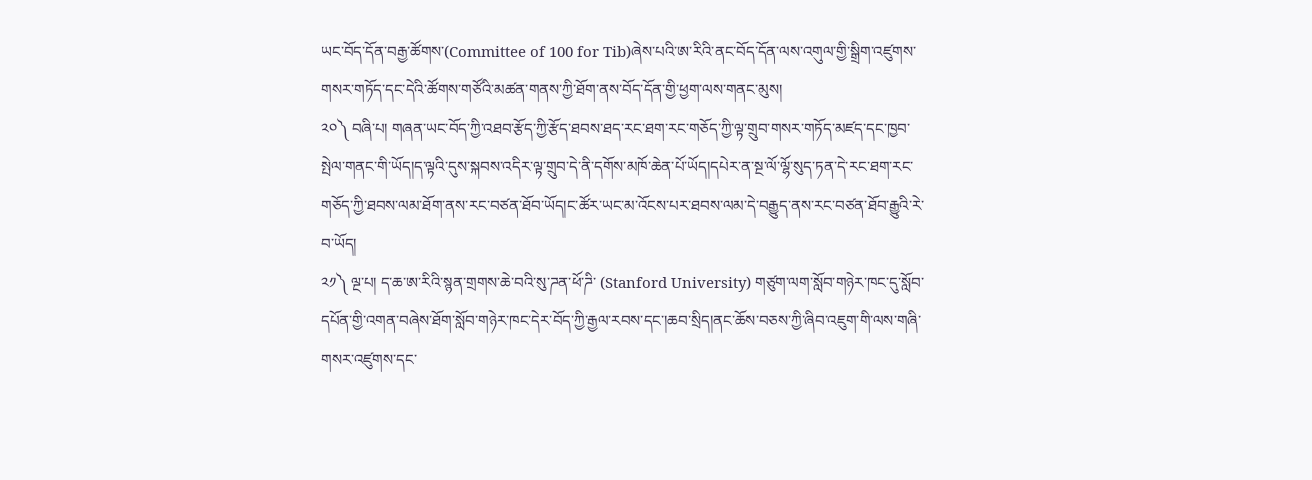ཡང་བོད་དོན་བརྒྱ་ཚོགས་(Committee of 100 for Tib)ཞེས་པའི་ཨ་རིའི་ནང་བོད་དོན་ལས་འགུལ་གྱི་སྒྲིག་འཛུགས་གསར་གཏོད་དང་དེའི་ཚོགས་གཙོའི་མཚན་གནས་ཀྱི་ཐོག་ནས་བོད་དོན་གྱི་ཕྱག་ལས་གནང་མུས།
༢༠༽ བཞི་པ། གཞན་ཡང་བོད་ཀྱི་འཐབ་རྩོད་ཀྱི་རྩོད་ཐབས་ཐད་རང་ཐག་རང་གཅོད་ཀྱི་ལྟ་གྲུབ་གསར་གཏོད་མཛད་དང་ཁྱབ་སྤེལ་གནང་གི་ཡོད།ད་ལྟའི་དུས་སྐབས་འདིར་ལྟ་གྲུབ་དེ་ནི་དགོས་མཁོ་ཆེན་པོ་ཡོད།དཔེར་ན་སྔ་ལོ་ལྷོ་སུད་ཏན་དེ་རང་ཐག་རང་གཅོད་ཀྱི་ཐབས་ལམ་ཐོག་ནས་རང་བཙན་ཐོབ་ཡོད།ང་ཚོར་ཡང་མ་འོངས་པར་ཐབས་ལམ་དེ་བརྒྱུད་ནས་རང་བཙན་ཐོབ་རྒྱུའི་རེ་བ་ཡོད།
༢༡༽ ལྔ་པ། ད་ཆ་ཨ་རིའི་སྙན་གྲགས་ཆེ་བའི་སུ་ཌན་ཕོ་ཌི་ (Stanford University) གཙུག་ལག་སློབ་གཉེར་ཁང་དུ་སློབ་དཔོན་གྱི་འགན་བཞེས་ཐོག་སློབ་གཉེར་ཁང་དེར་བོད་ཀྱི་རྒྱལ་རབས་དང་།ཆབ་སྲིད།ནང་ཆོས་བཅས་ཀྱི་ཞིབ་འཇུག་གི་ལས་གཞི་གསར་འཛུགས་དང་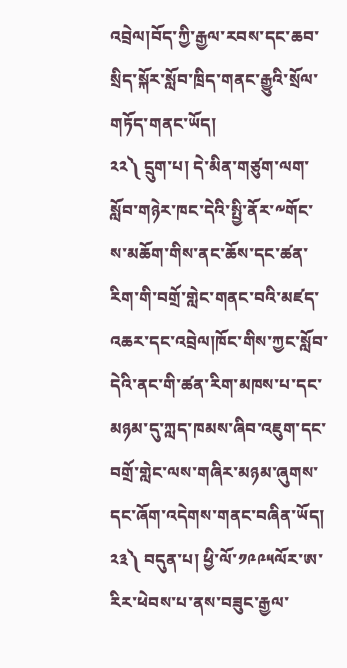འབྲེལ།བོད་ཀྱི་རྒྱལ་རབས་དང་ཆབ་སྲིད་སྐོར་སློབ་ཁྲིད་གནང་རྒྱུའི་སྲོལ་གཏོད་གནང་ཡོད།
༢༢༽ དྲུག་པ། དེ་མིན་གཙུག་ལག་སློབ་གཉེར་ཁང་དེའི་སྤྱི་ནོར་༸གོང་ས་མཆོག་གིས་ནང་ཆོས་དང་ཚན་རིག་གི་བགྲོ་གླེང་གནང་བའི་མཛད་འཆར་དང་འབྲེལ།ཁོང་གིས་ཀྱང་སློབ་དེའི་ནང་གི་ཚན་རིག་མཁས་པ་དང་མཉམ་དུ་ཀླད་ཁམས་ཞིབ་འཇུག་དང་བགྲོ་གླེང་ལས་གཞིར་མཉམ་ཞུགས་དང་ཞོག་འདེགས་གནང་བཞིན་ཡོད།
༢༣༽ བདུན་པ། ཕྱི་ལོ་༡༩༩༥ལོར་ཨ་རིར་ཕེབས་པ་ནས་བཟུང་རྒྱལ་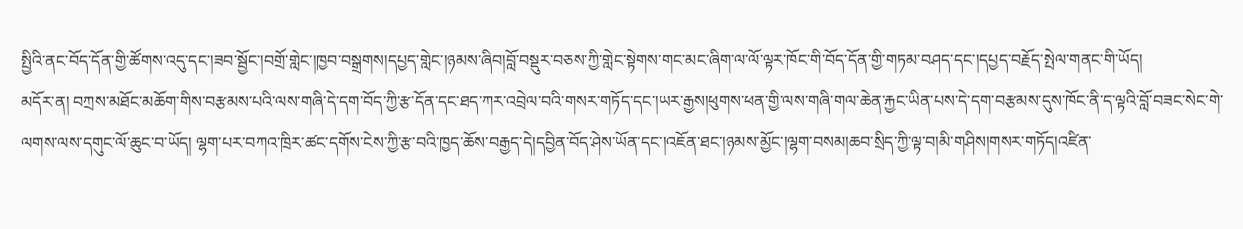སྤྱིའི་ནང་བོད་དོན་གྱི་ཚོགས་འདུ་དང་།ཟབ་སྦྱོང་།བགྲོ་གླེང་།ཁྱབ་བསྒྲགས།དཔྱད་གླེང་།ཉམས་ཞིབ།བློ་བསྡུར་བཅས་ཀྱི་གླེང་སྟེགས་གང་མང་ཞིག་ལ་ལོ་ལྟར་ཁོང་གི་བོད་དོན་གྱི་གཏམ་བཤད་དང་།དཔྱད་བརྗོད་སྤེལ་གནང་གི་ཡོད།
མདོར་ན། བཀྲས་མཐོང་མཆོག་གིས་བརྩམས་པའི་ལས་གཞི་དེ་དག་བོད་ཀྱི་རྩ་དོན་དང་ཐད་ཀར་འབྲེལ་བའི་གསར་གཏོད་དང་།ཡར་རྒྱས།ཕུགས་ཕན་གྱི་ལས་གཞི་གལ་ཆེན་རྐྱང་ཡིན་པས་དེ་དག་བརྩམས་དུས་ཁོང་ནི་ད་ལྟའི་བློ་བཟང་སེང་གེ་ལགས་ལས་དགུང་ལོ་ཆུང་བ་ཡོད། ལྷག་པར་བཀའ་ཁྲིར་ཚང་དགོས་ངེས་ཀྱི་རྩ་བའི་ཁྱད་ཆོས་བརྒྱད་དེ།དབྱིན་བོད་ཤེས་ཡོན་དང་།འཇོན་ཐང་།ཉམས་མྱོང་།ལྷག་བསམ།ཆབ་སྲིད་ཀྱི་ལྟ་བ།མི་གཤིས།གསར་གཏོད།འཛིན་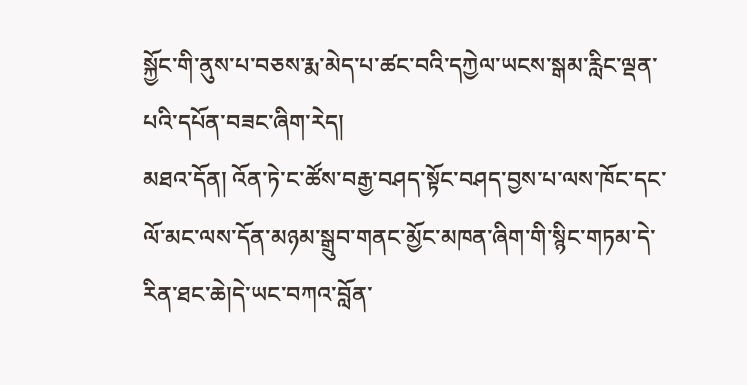སྐྱོང་གི་ནུས་པ་བཅས་རྨ་མེད་པ་ཚང་བའི་དཀྱེལ་ཡངས་སྒམ་རླིང་ལྡན་པའི་དཔོན་བཟང་ཞིག་རེད།
མཐའ་དོན། འོན་ཏེ་ང་ཚོས་བརྒྱ་བཤད་སྟོང་བཤད་བྱས་པ་ལས་ཁོང་དང་ལོ་མང་ལས་དོན་མཉམ་སྒྲུབ་གནང་མྱོང་མཁན་ཞིག་གི་སྙིང་གཏམ་དེ་རིན་ཐང་ཆེ།དེ་ཡང་བཀའ་བློན་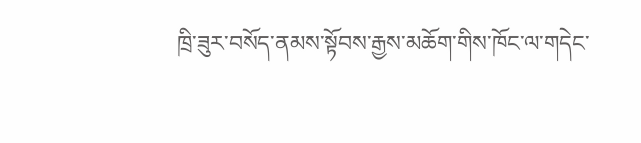ཁྲི་ཟུར་བསོད་ནམས་སྟོབས་རྒྱས་མཆོག་གིས་ཁོང་ལ་གདེང་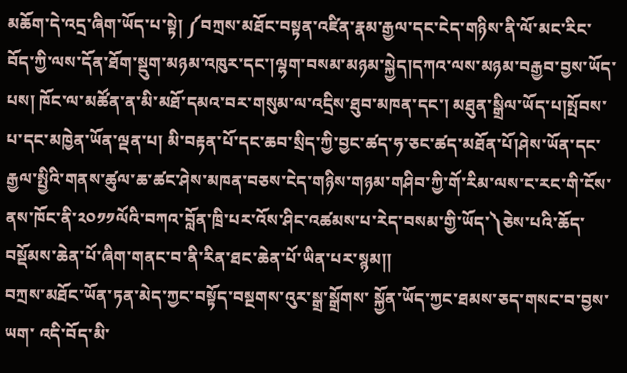མཆོག་དེ་འདྲ་ཞིག་ཡོད་པ་སྟེ། ༼བཀྲས་མཐོང་བསྟན་འཛིན་རྣམ་རྒྱལ་དང་ངེད་གཉིས་ནི་ལོ་མང་རིང་བོད་ཀྱི་ལས་དོན་ཐོག་སྡུག་མཉམ་འཁུར་དང་།ལྷག་བསམ་མཉམ་སྐྱེད།དཀའ་ལས་མཉམ་བརྒྱབ་བྱས་ཡོད་པས། ཁོང་ལ་མཚོན་ན་མི་མཐོ་དམའ་བར་གསུམ་ལ་འདྲིས་ཐུབ་མཁན་དང་། མཐུན་སྒྲིལ་ཡོད་པ།སྤོབས་པ་དང་མཁྱེན་ཡོན་ལྡན་པ། མི་བརྟན་པོ་དང་ཆབ་སྲིད་ཀྱི་བྱང་ཚད་ཧ་ཅང་ཚད་མཐོན་པོ།ཤེས་ཡོན་དང་རྒྱལ་སྤྱིའི་གནས་ཚུལ་ཆ་ཚང་ཤེས་མཁན་བཅས་ངེད་གཉིས་གཉམ་གཤིབ་ཀྱི་གོ་རིམ་ལས་ང་རང་གི་ངོས་ནས་ཁོང་ནི་༢༠༡༡ལོའི་བཀའ་བློན་ཁྲི་པར་འོས་ཤིང་འཚམས་པ་རེད་བསམ་གྱི་ཡོད་༽ཅེས་པའི་ཆོད་བསྡོམས་ཆེན་པོ་ཞིག་གནང་བ་ནི་རིན་ཐང་ཆེན་པོ་ཡིན་པར་སྙམ།།
བཀྲས་མཐོང་ཡོན་ཏན་མེད་ཀྱང་བསྟོད་བསྔགས་འུར་སྒྲ་སྒྲོགས་ སྐྱོན་ཡོད་ཀྱང་ཐམས་ཅད་གསང་བ་བྱས་ཡག་ འདི་བོད་མི་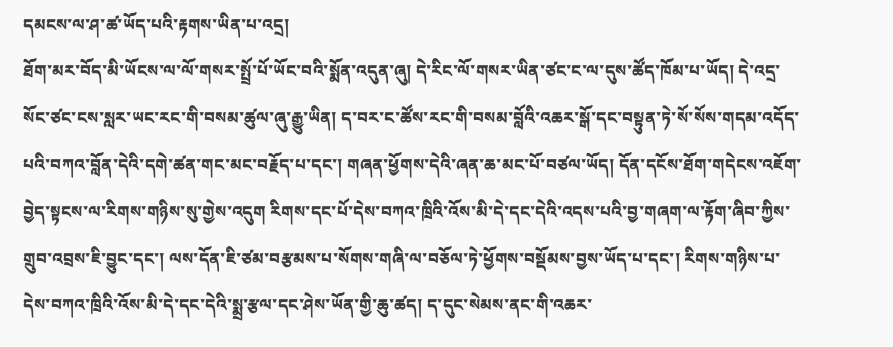དམངས་ལ་ཤ་ཚ་ཡོད་པའི་རྟགས་ཡིན་པ་འདྲ།
ཐོག་མར་བོད་མི་ཡོངས་ལ་ལོ་གསར་སྤྲོ་པོ་ཡོང་བའི་སྨོན་འདུན་ཞུ། དེ་རིང་ལོ་གསར་ཡིན་ཙང་ང་ལ་དུས་ཚོད་ཁོམ་པ་ཡོད། དེ་འདྲ་སོང་ཙང་ངས་སླར་ཡང་རང་གི་བསམ་ཚུལ་ཞུ་རྒྱུ་ཡིན། ད་བར་ང་ཚོས་རང་གི་བསམ་བློའི་འཆར་སྒོ་དང་བསྟུན་ཏེ་སོ་སོས་གདམ་འདོད་པའི་བཀའ་བློན་དེའི་དགེ་ཚན་གང་མང་བརྗོད་པ་དང་། གཞན་ཕྱོགས་དེའི་ཞན་ཆ་མང་པོ་བཙལ་ཡོད། དོན་དངོས་ཐོག་གདེངས་འཇོག་བྱེད་སྟངས་ལ་རིགས་གཉིས་སུ་གྱེས་འདུག རིགས་དང་པོ་དེས་བཀའ་ཁྲིའི་འོས་མི་དེ་དང་དེའི་འདས་པའི་བྱ་གཞག་ལ་རྟོག་ཞིབ་ཀྱིས་གྲུབ་འབྲས་ཇི་བྱུང་དང་། ལས་དོན་ཇི་ཙམ་བརྩམས་པ་སོགས་གཞི་ལ་བཅོལ་ཏེ་ཕྱོགས་བསྡོམས་བྱས་ཡོད་པ་དང་། རིགས་གཉིས་པ་དེས་བཀའ་ཁྲིའི་འོས་མི་དེ་དང་དེའི་སྨྲ་རྩལ་དང་ཤེས་ཡོན་གྱི་ཆུ་ཚད། ད་དུང་སེམས་ནང་གི་འཆར་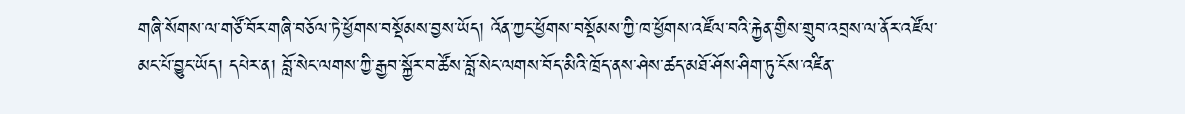གཞི་སོགས་ལ་གཙོ་བོར་གཞི་བཅོལ་ཏེ་ཕྱོགས་བསྡོམས་བྱས་ཡོད། འོན་ཀྱང་ཕྱོགས་བསྡོམས་ཀྱི་ཁ་ཕྱོགས་འཛོལ་བའི་རྐྱེན་གྱིས་གྲུབ་འབྲས་ལ་ནོར་འཛོལ་མང་པོ་བྱུང་ཡོད། དཔེར་ན། བློ་སེང་ལགས་ཀྱི་རྒྱབ་སྐྱོར་བ་ཚོས་བློ་སེང་ལགས་བོད་མིའི་ཁྲོད་ནས་ཤེས་ཚད་མཐོ་ཤོས་ཤིག་ཏུ་ངོས་འཛིན་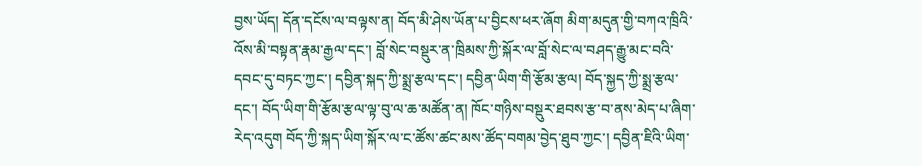བྱས་ཡོད། དོན་དངོས་ལ་བལྟས་ན། བོད་མི་ཤེས་ཡོན་པ་བྱིངས་ཕར་ཞོག མིག་མདུན་གྱི་བཀའ་ཁྲིའི་འོས་མི་བསྟན་རྣམ་རྒྱལ་དང་། བློ་སེང་བསྡུར་ན་ཁྲིམས་ཀྱི་སྐོར་ལ་བློ་སེང་ལ་བཤད་རྒྱུ་མང་བའི་དབང་དུ་བཏང་ཀྱང་། དབྱིན་སྐད་ཀྱི་སྨྲ་རྩལ་དང་། དབྱིན་ཡིག་གི་རྩོམ་རྩལ། བོད་སྐྱད་ཀྱི་སྨྲ་རྩལ་དང་། བོད་ཡིག་གི་རྩོམ་རྩལ་ལྟ་བུ་ལ་ཆ་མཚོན་ན། ཁོང་གཉིས་བསྡུར་ཐབས་རྩ་བ་ནས་མེད་པ་ཞིག་རེད་འདུག བོད་ཀྱི་སྐད་ཡིག་སྐོར་ལ་ང་ཚོས་ཚང་མས་ཚོད་བགམ་བྱེད་ཐུབ་ཀྱང་། དབྱིན་ཇིའི་ཡིག་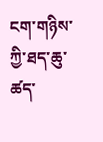ངག་གཉིས་ཀྱི་ཐད་ཆུ་ཚད་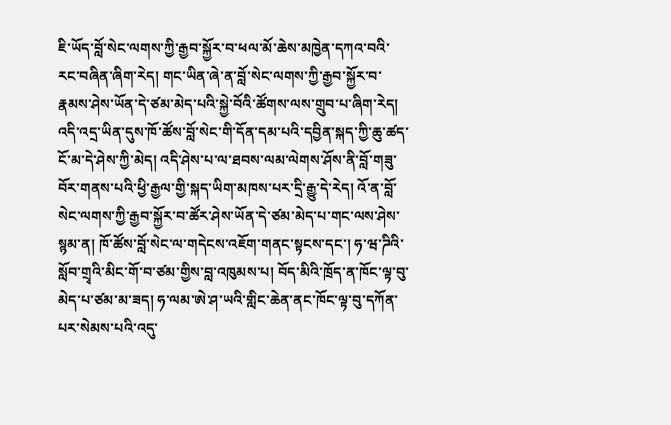ཇི་ཡོད་བློ་སེང་ལགས་ཀྱི་རྒྱབ་སྐྱོར་བ་ཕལ་མོ་ཆེས་མཁྱེན་དཀའ་བའི་རང་བཞིན་ཞིག་རེད། གང་ཡིན་ཞེ་ན་བློ་སེང་ལགས་ཀྱི་རྒྱབ་སྐྱོར་བ་རྣམས་ཤེས་ཡོན་དེ་ཙམ་མེད་པའི་སྐྱེ་བོའི་ཚོགས་ལས་གྲུབ་པ་ཞིག་རེད། འདི་འདྲ་ཡིན་དུས་ཁོ་ཚོས་བློ་སེང་གི་དོན་དམ་པའི་དབྱིན་སྐད་ཀྱི་ཆུ་ཚད་ངོ་མ་དེ་ཤེས་ཀྱི་མེད། འདི་ཤེས་པ་ལ་ཐབས་ལམ་ལེགས་ཤོས་ནི་བློ་གཟུ་བོར་གནས་པའི་ཕྱི་རྒྱལ་གྱི་སྐད་ཡིག་མཁས་པར་དྲི་རྒྱུ་དེ་རེད། འོ་ན་བློ་སེང་ལགས་ཀྱི་རྒྱབ་སྐྱོར་བ་ཚོར་ཤེས་ཡོན་དེ་ཙམ་མེད་པ་གང་ལས་ཤེས་སྙམ་ན། ཁོ་ཚོས་བློ་སེང་ལ་གདེངས་འཇོག་གནང་སྟངས་དང་། ཧ་ཝ་ཌིའི་སློབ་གྲྭའི་མིང་གོ་བ་ཙམ་གྱིས་བླ་འཁུམས་པ། བོད་མིའི་ཁྲོད་ན་ཁོང་ལྟ་བུ་མེད་པ་ཙམ་མ་ཟད། ཧ་ལམ་ཨེ་ཤ་ཡའི་གླིང་ཆེན་ནང་ཁོང་ལྟ་བུ་དཀོན་པར་སེམས་པའི་འདུ་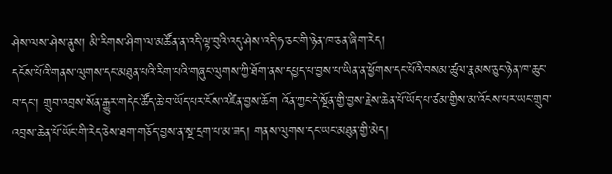ཤེས་ལས་ཤེས་ནུས། མི་རིགས་ཤིག་ལ་མཚོན་ན་འདི་ལྟ་བུའི་འདུ་ཤེས་འདི་ཧ་ཅང་གི་ཉེན་ཁ་ཅན་ཞིག་རེད།
དངོས་པོའི་གནས་ལུགས་དང་མཐུན་པའི་རིག་པའི་གཞུང་ལུགས་ཀྱི་ཐོག་ནས་དཔྱད་པ་བྱས་པ་ཡིན་ན་ཕྱོགས་དང་པོའི་བསམ་ཚུལ་རྣམས་ཅུང་ཉེན་ཁ་ཆུང་བ་དང་། གྲུབ་འབྲས་སོན་རྒྱུར་གདེང་ཚོད་ཆེ་བ་ཡོད་པར་ངོས་འཛིན་བྱས་ཆོག འོན་ཀྱང་དེ་སྔོན་གྱི་བྱས་རྗེས་ཆེན་པོ་ཡོད་པ་ཙམ་གྱིས་མ་འོངས་པར་ཡང་གྲུབ་འབྲས་ཆེན་པོ་ཡོང་གི་རེད་ཅེས་ཐག་གཅོད་བྱས་ན་སྔ་དྲག་པ་མ་ཟད། གནས་ལུགས་དང་ཡང་མཐུན་གྱི་མེད།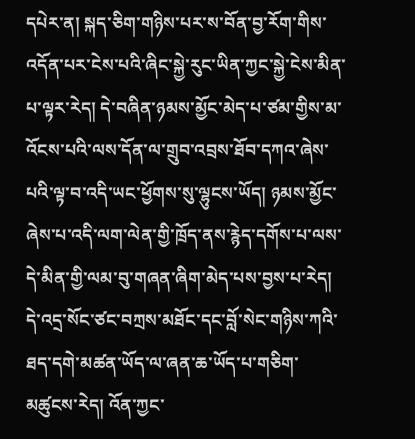དཔེར་ན། སྐད་ཅིག་གཉིས་པར་ས་བོན་བྱ་རོག་གིས་འདོན་པར་ངེས་པའི་ཞིང་སྐྱེ་རུང་ཡིན་ཀྱང་སྐྱེ་ངེས་མིན་པ་ལྟར་རེད། དེ་བཞིན་ཉམས་མྱོང་མེད་པ་ཙམ་གྱིས་མ་འོངས་པའི་ལས་དོན་ལ་གྲུབ་འབྲས་ཐོབ་དཀའ་ཞེས་པའི་ལྟ་བ་འདི་ཡང་ཕྱོགས་སུ་ལྷུངས་ཡོད། ཉམས་མྱོང་ཞེས་པ་འདི་ལག་ལེན་གྱི་ཁྲོད་ནས་རྙེད་དགོས་པ་ལས་དེ་མིན་གྱི་ལམ་བུ་གཞན་ཞིག་མེད་པས་བྱས་པ་རེད། དེ་འདྲ་སོང་ཙང་བཀྲས་མཐོང་དང་བློ་སེང་གཉིས་ཀའི་ཐད་དགེ་མཚན་ཡོད་ལ་ཞན་ཆ་ཡོད་པ་གཅིག་མཚུངས་རེད། འོན་ཀྱང་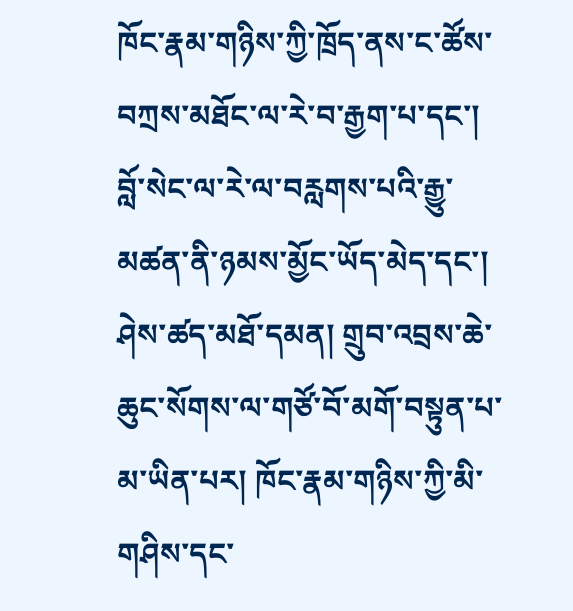ཁོང་རྣམ་གཉིས་ཀྱི་ཁྲོད་ནས་ང་ཚོས་བཀྲས་མཐོང་ལ་རེ་བ་རྒྱག་པ་དང་། བློ་སེང་ལ་རེ་ལ་བརླགས་པའི་རྒྱུ་མཚན་ནི་ཉམས་མྱོང་ཡོད་མེད་དང་། ཤེས་ཚད་མཐོ་དམན། གྲུབ་འབྲས་ཆེ་ཆུང་སོགས་ལ་གཙོ་བོ་མགོ་བསྟུན་པ་མ་ཡིན་པར། ཁོང་རྣམ་གཉིས་ཀྱི་མི་གཤིས་དང་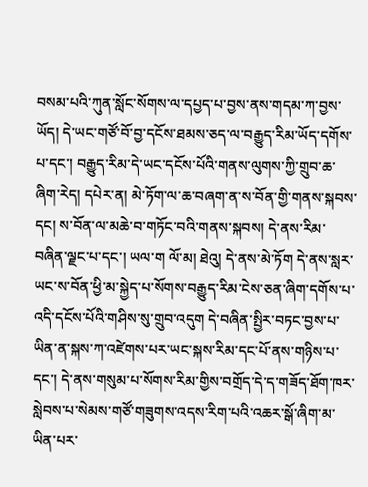བསམ་པའི་ཀུན་སློང་སོགས་ལ་དཔྱད་པ་བྱས་ནས་གདམ་ཀ་བྱས་ཡོད། དེ་ཡང་གཙོ་བོ་བྱ་དངོས་ཐམས་ཅད་ལ་བརྒྱུད་རིམ་ཡོད་དགོས་པ་དང་། བརྒྱུད་རིམ་དེ་ཡང་དངོས་པོའི་གནས་ལུགས་ཀྱི་གྲུབ་ཆ་ཞིག་རེད། དཔེར་ན། མེ་ཏོག་ལ་ཆ་བཞག་ན་ས་བོན་གྱི་གནས་སྐབས་དང། ས་བོན་ལ་མཆེ་བ་གཏོང་བའི་གནས་སྐབས། དེ་ནས་རིམ་བཞིན་ལྗང་པ་དང་། ཡལ་ག ལོ་མ། ཐེའུ། དེ་ནས་མེ་ཏོག དེ་ནས་སླར་ཡང་ས་བོན་ཕྱི་མ་སྐྱེད་པ་སོགས་བརྒྱུད་རིམ་ངེས་ཅན་ཞིག་དགོས་པ་འདི་དངོས་པོའི་གཤིས་སུ་གྲུབ་འདུག དེ་བཞིན་སྤྱིར་བཏང་བྱས་པ་ཡིན་ན་སྐས་ཀ་འཛེགས་པར་ཡང་སྐས་རིམ་དང་པོ་ནས་གཉིས་པ་དང་། དེ་ནས་གསུམ་པ་སོགས་རིམ་གྱིས་བགྲོད་དེ་ད་གཟོད་ཐོག་ཁར་སླེབས་པ་སེམས་གཙོ་གཟུགས་འདས་རིག་པའི་འཆར་སྒོ་ཞིག་མ་ཡིན་པར་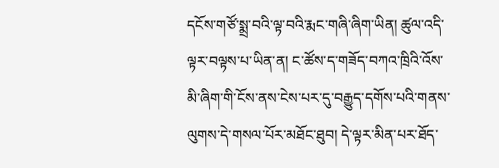དངོས་གཙོ་སྨྲ་བའི་ལྟ་བའི་རྨང་གཞི་ཞིག་ཡིན། ཚུལ་འདི་ལྟར་བལྟས་པ་ཡིན་ན། ང་ཚོས་ད་གཟོད་བཀའ་ཁྲིའི་འོས་མི་ཞིག་གི་ངོས་ནས་ངེས་པར་དུ་བརྒྱུད་དགོས་པའི་གནས་ལུགས་དེ་གསལ་པོར་མཐོང་ཐུབ། དེ་ལྟར་མིན་པར་ཐོད་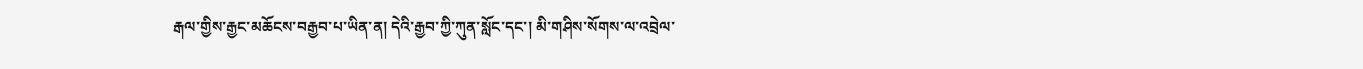རྒལ་གྱིས་རྒྱང་མཆོངས་བརྒྱབ་པ་ཡིན་ན། དེའི་རྒྱབ་ཀྱི་ཀུན་སློང་དང་། མི་གཤིས་སོགས་ལ་འབྲེལ་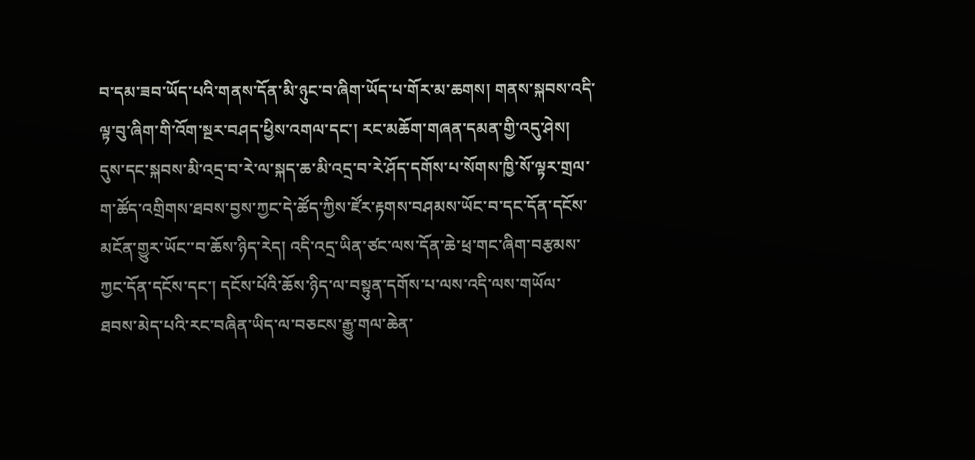བ་དམ་ཟབ་ཡོད་པའི་གནས་དོན་མི་ཉུང་བ་ཞིག་ཡོད་པ་གོར་མ་ཆགས། གནས་སྐབས་འདི་ལྟ་བུ་ཞིག་གི་འོག་སྔར་བཤད་ཕྱིས་འགལ་དང་། རང་མཆོག་གཞན་དམན་གྱི་འདུ་ཤེས། དུས་དང་སྐབས་མི་འདྲ་བ་རེ་ལ་སྐད་ཆ་མི་འདྲ་བ་རེ་ཤོད་དགོས་པ་སོགས་ཁྱི་སོ་ལྟར་གྲལ་ག་ཚོད་འགྲིགས་ཐབས་བྱས་ཀྱང་དེ་ཚོད་ཀྱིས་ཛོར་རྟགས་བཤམས་ཡོང་བ་དང་དོན་དངོས་མངོན་གྱུར་ཡོང་་བ་ཆོས་ཉིད་རེད། འདི་འདྲ་ཡིན་ཙང་ལས་དོན་ཆེ་ཕྲ་གང་ཞིག་བརྩམས་ཀྱང་དོན་དངོས་དང་། དངོས་པོའི་ཆོས་ཉིད་ལ་བསྟུན་དགོས་པ་ལས་འདི་ལས་གཡོལ་ཐབས་མེད་པའི་རང་བཞིན་ཡིད་ལ་བཅངས་རྒྱུ་གལ་ཆེན་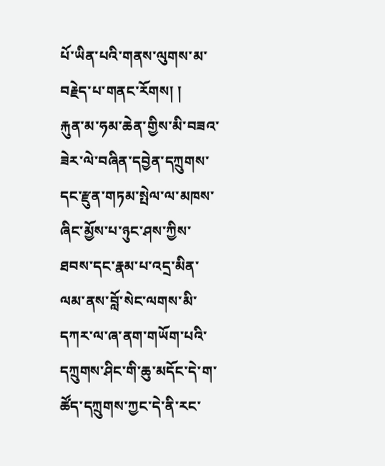པོ་ཡིན་པའི་གནས་ལུགས་མ་བརྗེད་པ་གནང་རོགས། །
རྐུན་མ་ཧམ་ཆེན་གྱིས་མི་བཟའ་ཟེར་ལེ་བཞིན་དབྱེན་དཀྲུགས་དང་རྫུན་གཏམ་སྤེལ་ལ་མཁས་ཞིང་མྱོས་པ་ཉུང་ཤས་ཀྱིས་ཐབས་དང་རྣམ་པ་འདྲ་མིན་ལམ་ནས་བློ་སེང་ལགས་མི་དཀར་ལ་ཞ་ནག་གཡོག་པའི་དཀྲུགས་ཤིང་གི་ཆུ་མདོང་དེ་ག་ཚོད་དཀྲུགས་ཀྱང་དེ་ནི་རང་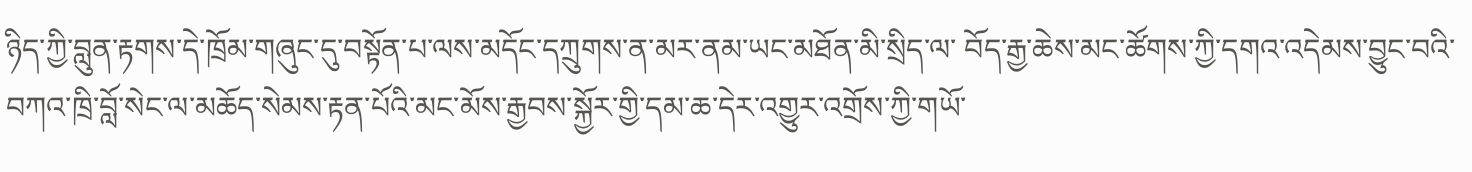ཉིད་ཀྱི་བླུན་རྟགས་དེ་ཁྲོམ་གཞུང་དུ་བསྟོན་པ་ལས་མདོང་དཀྲུགས་ན་མར་ནམ་ཡང་མཐོན་མི་སྲིད་ལ་ བོད་རྒྱ་ཆེས་མང་ཚོགས་ཀྱི་དགའ་འདེམས་བྱུང་བའི་བཀའ་ཁྲི་བློ་སེང་ལ་མཆོད་སེམས་རྟན་པོའི་མང་མོས་རྒྱབས་སྐྱོར་གྱི་དམ་ཆ་དེར་འགྱུར་འགྲོས་ཀྱི་གཡོ་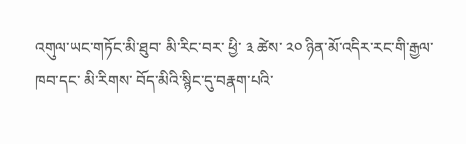འགུལ་ཡང་གཏོང་མི་ཐུབ་ མི་རིང་བར་ ཕྱི་ ༣ ཚེས་ ༢༠ ཉིན་མོ་འདིར་རང་གི་རྒྱལ་ཁབ་དང་ མི་རིགས་ བོད་མིའི་སྙིང་དུ་བརྣག་པའི་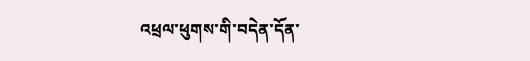འཕྲལ་ཕུགས་གི་བདེན་དོན་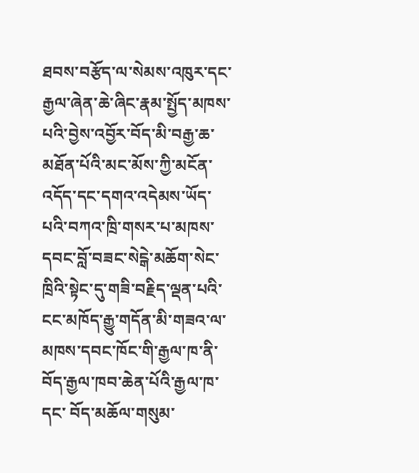ཐབས་བརྩོད་ལ་སེམས་འཁུར་དང་རྒྱལ་ཞེན་ཆེ་ཞིང་རྣམ་སྤྱོད་མཁས་པའི་བྱེས་འབྱོར་བོད་མི་བརྒྱ་ཆ་མཐོན་པོའི་མང་མོས་ཀྱི་མངོན་འདོད་དང་དགའ་འདེམས་ཡོད་པའི་བཀའ་ཁྲི་གསར་པ་མཁས་དབང་བློ་བཟང་སེངྒེ་མཆོག་སེང་ཁྲིའི་སྟེང་དུ་གཟི་བརྗིད་ལྡན་པའི་ངང་མཁོད་རྒྱུ་གདོན་མི་གཟའ་ལ་ མཁས་དབང་ཁོང་གི་རྒྱལ་ཁ་ནི་ བོད་རྒྱལ་ཁབ་ཆེན་པོའི་རྒྱལ་ཁ་དང་ བོད་མཆོལ་གསུམ་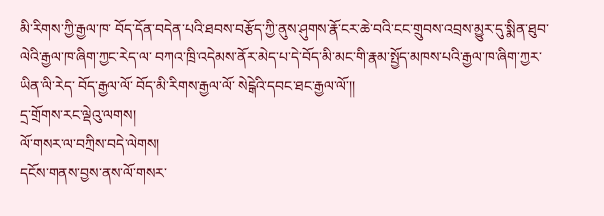མི་རིགས་ཀྱི་རྒྱལ་ཁ་ བོད་དོན་བདེན་པའི་ཐབས་བརྩོད་ཀྱི་ནུས་ཤུགས་རྣོ་ངར་ཆེ་བའི་ངང་གྲུབས་འབྲས་མྱུར་དུ་སྨིན་ཐུབ་ལེའི་རྒྱལ་ཁ་ཞིག་ཀྱང་རེད་ལ་ བཀའ་ཁྲི་འདེམས་ནོར་མེད་པ་དེ་བོད་མི་མང་གི་རྣམ་སྤྱོད་མཁས་པའི་རྒྱལ་ཁ་ཞིག་ཀྱར་ཡིན་ལི་རེད་ བོད་རྒྱལ་ལོ་ བོད་མི་རིགས་རྒྱལ་ལོ་ སེངྒེའི་དབང་ཐང་རྒྱལ་ལོ་།།
དྲ་གྲོགས་རང་ལྡེའུ་ལགས།
ལོ་གསར་ལ་བཀྲིས་བདེ་ལེགས།
དངོས་གནས་བྱས་ནས་ལོ་གསར་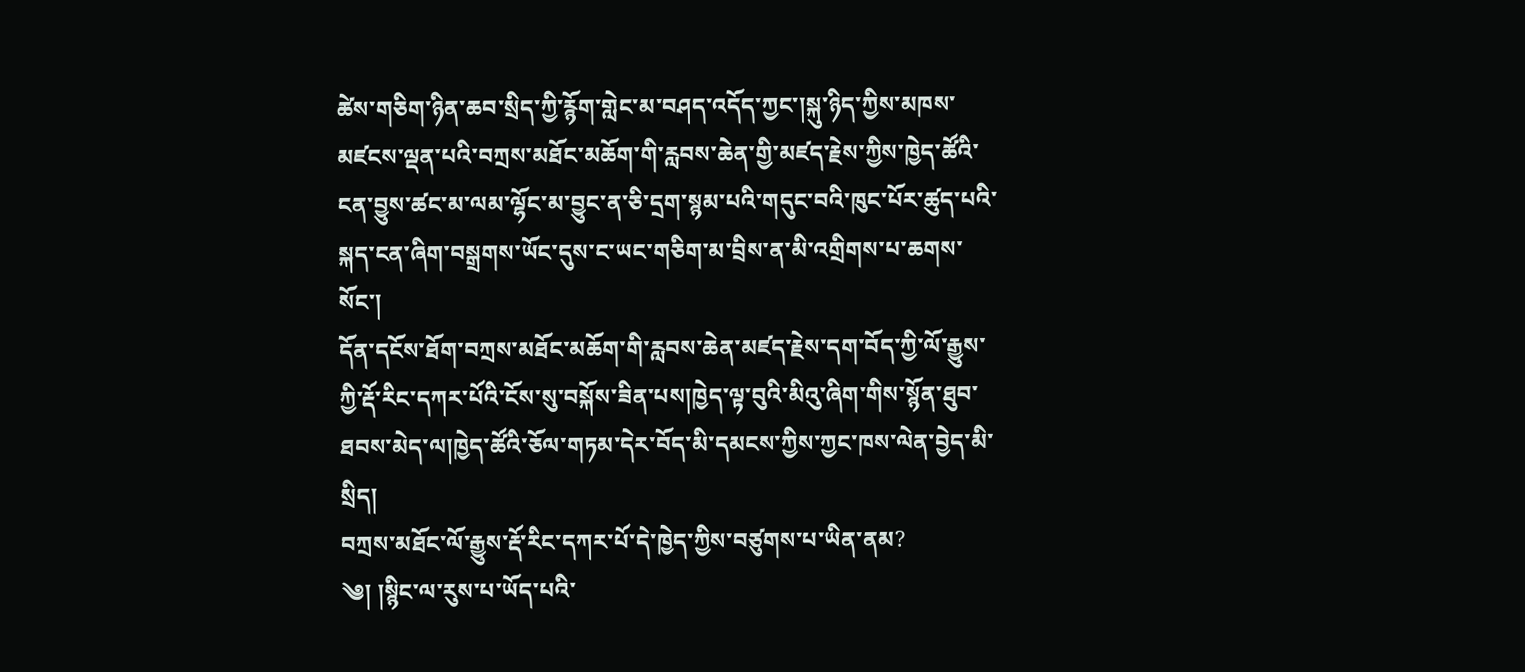ཚེས་གཅིག་ཉིན་ཆབ་སྲིད་ཀྱི་རྙོག་གླེང་མ་བཤད་འདོད་ཀྱང་།སྐུ་ཉིད་ཀྱིས་མཁས་མཛངས་ལྡན་པའི་བཀྲས་མཐོང་མཆོག་གི་རླབས་ཆེན་གྱི་མཛད་རྗེས་ཀྱིས་ཁྱེད་ཚོའི་ངན་བྱུས་ཚང་མ་ལམ་ལྷོང་མ་བྱུང་ན་ཅི་དྲག་སྙམ་པའི་གདུང་བའི་ཁུང་པོར་ཚུད་པའི་སྐད་ངན་ཞིག་བསྒྲགས་ཡོང་དུས་ང་ཡང་གཅིག་མ་བྲིས་ན་མི་འགྲིགས་པ་ཆགས་སོང་།
དོན་དངོས་ཐོག་བཀྲས་མཐོང་མཆོག་གི་རླབས་ཆེན་མཛད་རྗེས་དག་བོད་ཀྱི་ལོ་རྒྱུས་ཀྱི་རྡོ་རིང་དཀར་པོའི་ངོས་སུ་བསྐོས་ཟིན་པས།ཁྱེད་ལྟ་བུའི་མིའུ་ཞིག་གིས་སྙོན་ཐུབ་ཐབས་མེད་ལ།ཁྱེད་ཚོའི་ཅོལ་གཏམ་དེར་བོད་མི་དམངས་ཀྱིས་ཀྱང་ཁས་ལེན་བྱེད་མི་སྲིད།
བཀྲས་མཐོང་ལོ་རྒྱུས་རྡོ་རིང་དཀར་པོ་དེ་ཁྱེད་ཀྱིས་བཙུགས་པ་ཡིན་ནམ?
༄། །སྙིང་ལ་རུས་པ་ཡོད་པའི་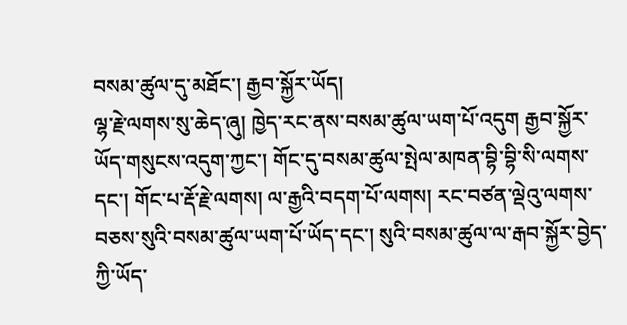བསམ་ཚུལ་དུ་མཐོང་། རྒྱབ་སྐྱོར་ཡོད།
ལྷ་རྗེ་ལགས་སུ་ཆེད་ཞུ། ཁྱེད་རང་ནས་བསམ་ཚུལ་ཡག་པོ་འདུག རྒྱབ་སྐྱོར་ཡོད་གསུངས་འདུག་ཀྱང་། གོང་དུ་བསམ་ཚུལ་སྤེལ་མཁན་བྷི་བྷི་སི་ལགས་དང་། གོང་པ་རྡོ་རྗེ་ལགས། ལ་རྒྱའི་བདག་པོ་ལགས། རང་བཙན་ལྡེའུ་ལགས་བཅས་སུའི་བསམ་ཚུལ་ཡག་པོ་ཡོད་དང་། སུའི་བསམ་ཚུལ་ལ་རྒབ་སྐྱོར་བྱེད་ཀྱི་ཡོད་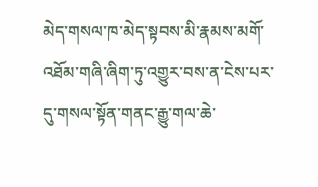མེད་གསལ་ཁ་མེད་སྟབས་མི་རྣམས་མགོ་འཐོམ་གཞི་ཞིག་ཏུ་འགྱུར་བས་ན་ངེས་པར་དུ་གསལ་སྟོན་གནང་རྒྱུ་གལ་ཆེ་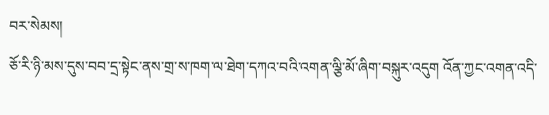བར་སེམས།
ཅོ་རི་ཉི་མས་དུས་བབ་དྲ་སྟེང་ནས་གྲ་ས་ཁག་ལ་ཐེག་དཀའ་བའི་འགན་ལྕི་མོ་ཞིག་བསྐུར་འདུག འོན་ཀྱང་འགན་འདི་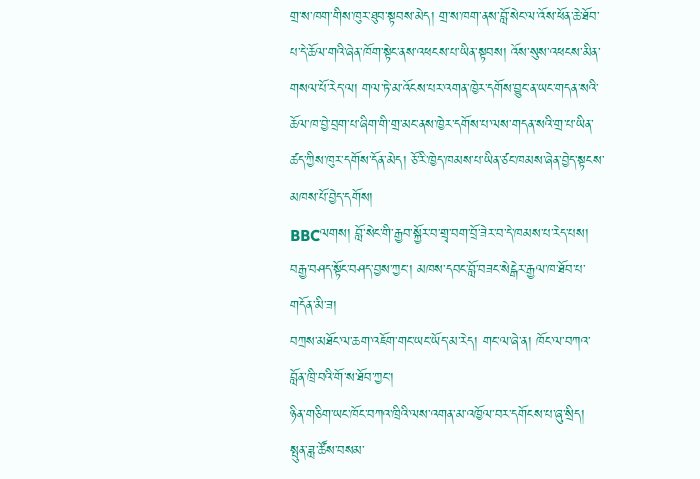གྲ་ས་ཁག་གིས་ཁུར་ཐུབ་སྟབས་མེད། གྲ་ས་ཁག་ནས་བློ་སེང་ལ་འོས་ཕོན་ཆེ་ཐོབ་པ་དེ་ཆོལ་གའི་ཞེན་ཁོག་སྟེང་ནས་འཕངས་པ་ཡིན་སྟབས། འོས་སུས་འཕངས་མིན་གསལ་པོ་རེད་ལ། གལ་ཏེ་མ་འོངས་པར་འགན་ཁྱེར་དགོས་བྱུང་ན་ཡང་གདན་སའི་ཆོལ་ཁ་བྱེ་བྲག་པ་ཞིག་གི་གྲ་མང་ནས་ཁྱེར་དགོས་པ་ལས་གདན་སའི་གྲ་པ་ཡིན་ཚད་ཀྱིས་ཁུར་དགོས་དོན་མེད། ཅོ་རི་ཁྱེད་ཁམས་པ་ཡིན་ཙང་ཁམས་ཞེན་བྱེད་སྟངས་མཁས་པོ་བྱེད་དགོས།
BBCལགས། བློ་སེང་གི་རྒྱབ་སྐྱོར་བ་གྲྭ་བག་བྲོ་ཟེར་བ་དེ་ཁམས་པ་རེད་པས།
བརྒྱ་བཤད་སྟོང་བཤད་བྱས་ཀྱང་། མཁས་དབང་བློ་བཟང་སེངྒེར་རྒྱལ་ཁ་ཐོབ་པ་གདོན་མི་ཟ།
བཀྲས་མཐོང་ལ་ཆག་འཇོག་གང་ཡང་ཡོད་མ་རེད། གང་ལ་ཞེ་ན། ཁོང་ལ་བཀའ་བློན་ཁྲི་བའི་གོ་ས་ཐོབ་ཀྱང་།
ཉིན་གཅིག་ཡང་ཁོང་བཀའ་ཁྲིའི་ལས་འགན་མ་འཁྱོལ་བར་དགོངས་པ་ཞུ་སྲིད།
སྤུན་ཟླ་ཚོས་བསམ་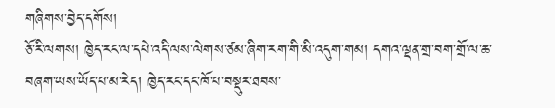གཞིགས་བྱེད་དགོས།
ཅོ་རི་ལགས། ཁྱེད་རང་ལ་དཔེ་འདི་ལས་ལེགས་ཙམ་ཞིག་རག་གི་མི་འདུག་གམ། དགའ་ལྡན་གྲ་བག་གྲོ་ལ་ཆ་བཞག་ཡས་ཡོད་པ་མ་རེད། ཁྱེད་རང་དང་ཁོ་པ་བསྡུར་ཐབས་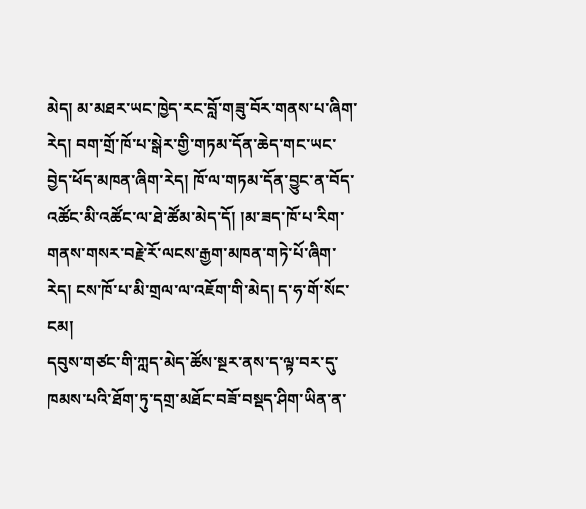མེད། མ་མཐར་ཡང་ཁྱེད་རང་བློ་གཟུ་བོར་གནས་པ་ཞིག་རེད། བག་གྲོ་ཁོ་པ་སྒེར་གྱི་གཏམ་དོན་ཆེད་གང་ཡང་བྱེད་ཕོད་མཁན་ཞིག་རེད། ཁོ་ལ་གཏམ་དོན་བྱུང་ན་བོད་འཚོང་མི་འཚོང་ལ་ཐེ་ཚོམ་མེད་དོ། །མ་ཟད་ཁོ་པ་རིག་གནས་གསར་བརྗེ་རོ་ལངས་རྒྱག་མཁན་གཏེ་པོ་ཞིག་རེད། ངས་ཁོ་པ་མི་གྲལ་ལ་འཇོག་གི་མེད། ད་ཧ་གོ་སོང་ངམ།
དབུས་གཙང་གི་ཀླད་མེད་ཚོས་སྔར་ནས་ད་ལྟ་བར་དུ་ཁམས་པའི་ཐོག་ཏུ་དགྲ་མཐོང་བཟོ་བསྡད་ཤིག་ཡིན་ན་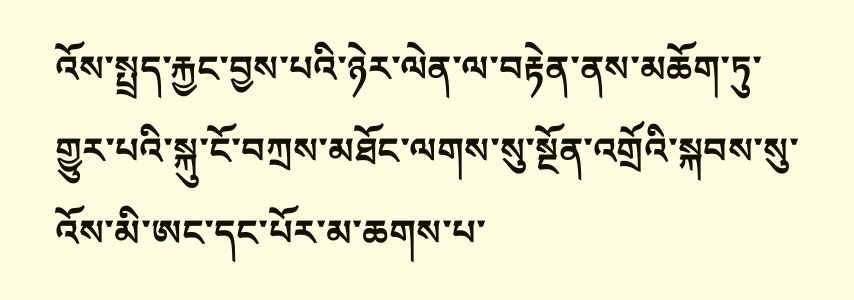འོས་སྤྲད་རྐྱང་བྱས་པའི་ཉེར་ལེན་ལ་བརྟེན་ནས་མཆོག་ཏུ་གྱུར་པའི་སྐུ་ངོ་བཀྲས་མཐོང་ལགས་སུ་སྔོན་འགྲོའི་སྐབས་སུ་འོས་མི་ཨང་དང་པོར་མ་ཆགས་པ་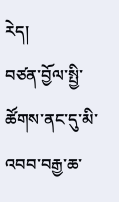རེད།
བཙན་བྱོལ་སྤྱི་ཚོགས་ནང་དུ་མི་འབབ་བརྒྱ་ཆ་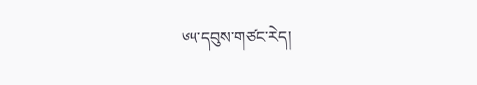༦༥་དབུས་གཙང་རེད།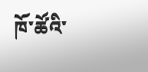ཁོ་ཚོའི་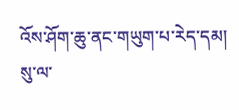འོས་ཤོག་ཆུ་ནང་གཡུག་པ་རེད་དམ། སུ་ལ་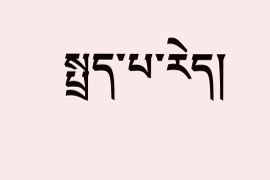སྤྲད་པ་རེད།